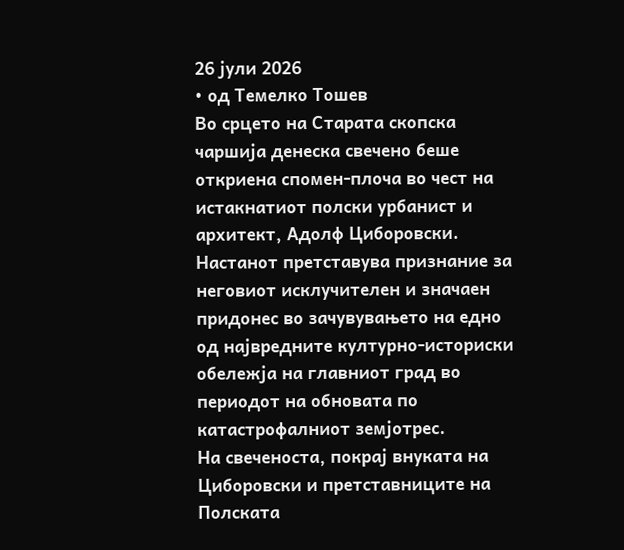26 јули 2026
• од Темелко Тошев
Во срцето на Старата скопска чаршија денеска свечено беше откриена спомен-плоча во чест на истакнатиот полски урбанист и архитект, Адолф Циборовски. Настанот претставува признание за неговиот исклучителен и значаен придонес во зачувувањето на едно од највредните културно-историски обележја на главниот град во периодот на обновата по катастрофалниот земјотрес.
На свеченоста, покрај внуката на Циборовски и претставниците на Полската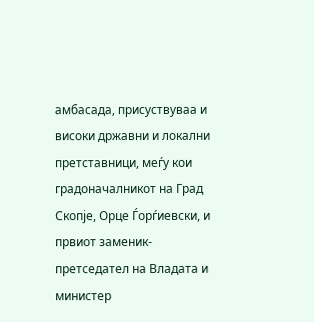амбасада, присуствуваа и високи државни и локални претставници, меѓу кои градоначалникот на Град Скопје, Орце Ѓорѓиевски, и првиот заменик-претседател на Владата и министер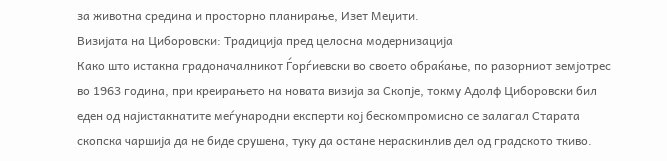за животна средина и просторно планирање, Изет Меџити.
Визијата на Циборовски: Традиција пред целосна модернизација
Како што истакна градоначалникот Ѓорѓиевски во своето обраќање, по разорниот земјотрес во 1963 година, при креирањето на новата визија за Скопје, токму Адолф Циборовски бил еден од најистакнатите меѓународни експерти кој бескомпромисно се залагал Старата скопска чаршија да не биде срушена, туку да остане нераскинлив дел од градското ткиво.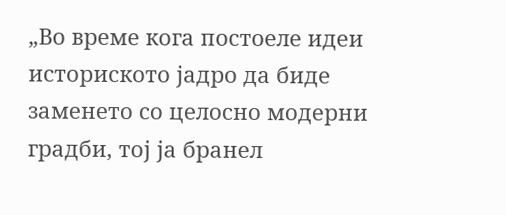„Во време кога постоеле идеи историското јадро да биде заменето со целосно модерни градби, тој ја бранел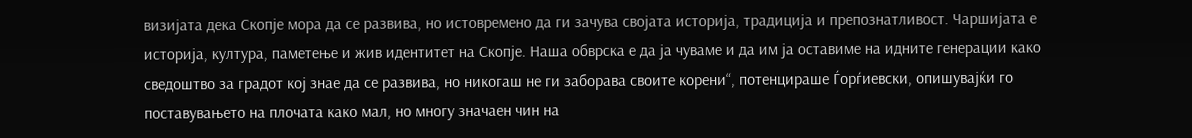визијата дека Скопје мора да се развива, но истовремено да ги зачува својата историја, традиција и препознатливост. Чаршијата е историја, култура, паметење и жив идентитет на Скопје. Наша обврска е да ја чуваме и да им ја оставиме на идните генерации како сведоштво за градот кој знае да се развива, но никогаш не ги заборава своите корени“, потенцираше Ѓорѓиевски, опишувајќи го поставувањето на плочата како мал, но многу значаен чин на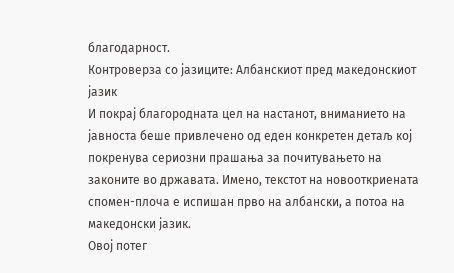благодарност.
Контроверза со јазиците: Албанскиот пред македонскиот јазик
И покрај благородната цел на настанот, вниманието на јавноста беше привлечено од еден конкретен детаљ кој покренува сериозни прашања за почитувањето на законите во државата. Имено, текстот на новооткриената спомен-плоча е испишан прво на албански, а потоа на македонски јазик.
Овој потег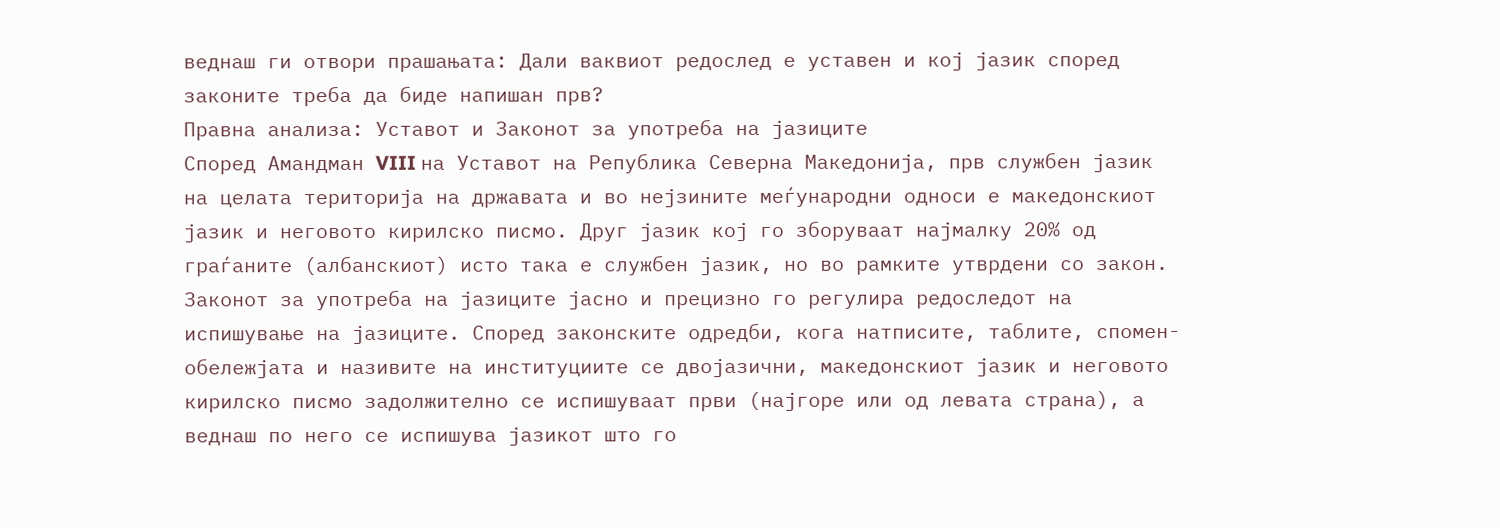веднаш ги отвори прашањата: Дали ваквиот редослед е уставен и кој јазик според законите треба да биде напишан прв?
Правна анализа: Уставот и Законот за употреба на јазиците
Според Амандман VIII на Уставот на Република Северна Македонија, прв службен јазик на целата територија на државата и во нејзините меѓународни односи е македонскиот јазик и неговото кирилско писмо. Друг јазик кој го зборуваат најмалку 20% од граѓаните (албанскиот) исто така е службен јазик, но во рамките утврдени со закон.
Законот за употреба на јазиците јасно и прецизно го регулира редоследот на испишување на јазиците. Според законските одредби, кога натписите, таблите, спомен-обележјата и називите на институциите се двојазични, македонскиот јазик и неговото кирилско писмо задолжително се испишуваат први (најгоре или од левата страна), а веднаш по него се испишува јазикот што го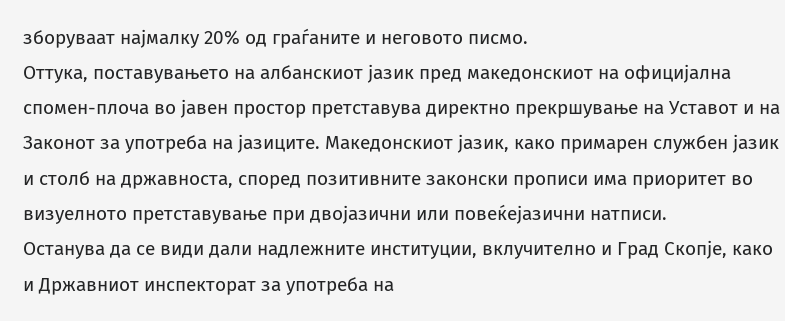зборуваат најмалку 20% од граѓаните и неговото писмо.
Оттука, поставувањето на албанскиот јазик пред македонскиот на официјална спомен-плоча во јавен простор претставува директно прекршување на Уставот и на Законот за употреба на јазиците. Македонскиот јазик, како примарен службен јазик и столб на државноста, според позитивните законски прописи има приоритет во визуелното претставување при двојазични или повеќејазични натписи.
Останува да се види дали надлежните институции, вклучително и Град Скопје, како и Државниот инспекторат за употреба на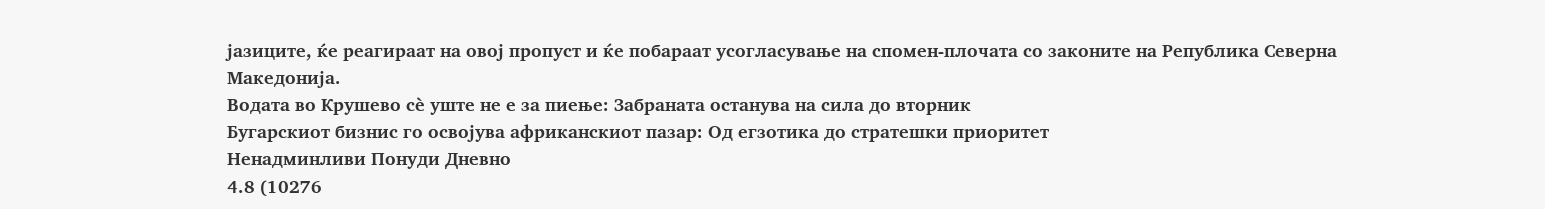јазиците, ќе реагираат на овој пропуст и ќе побараат усогласување на спомен-плочата со законите на Република Северна Македонија.
Водата во Крушево сѐ уште не е за пиење: Забраната останува на сила до вторник
Бугарскиот бизнис го освојува африканскиот пазар: Од егзотика до стратешки приоритет
Ненадминливи Понуди Дневно
4.8 (10276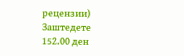рецензии)
Заштедете 152.00 ден